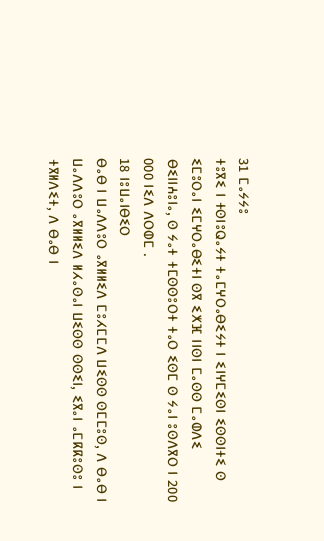31 ⵎⴰⵢⵢⵓ
ⵜⵓⴳⵉ ⵏ ⵜⵙⵏⵓⵕⴰⵢⵜ ⵜⴰⵎⵖⵔⴰⴱⵉⵢⵜ ⵏ ⵉⵏⵖⵎⵉⵙⵏ ⵉⵙⵙⵏⵜⵉ ⵙ ⵉⵎⵓⵔⴰⵏ ⵉⵎⵖⵔⴰⴱⵉⵜⵏ ⵙⴳ ⵉⵅⴼ ⵏⵏⵙⵏ ⵎⴰⵙⵙ ⵎⴰⵀⴷⵉ ⴱⵉⵏⵏⵄⵓⵏⴰ, ⵙ ⵢⴰⵜ ⵜⵎⵙⵙⵓⵔⵜ ⵜⴰⵔ ⵉⵙⵎ ⵙ ⵢⴰⵏ ⵓⵙⴷⴳⵔ ⵏ 200 000 ⵏⵉⴷ ⴷⵔⵀⵎ .
18 ⵏⵓⵡⴰⵏⴱⵉⵔ
ⴱⴰⴱ ⵏ ⵡⴰⴷⴷⵓⵔ ⴰⴳⵍⵍⵉⴷ ⵎⵓⵃⵎⵎⴷ ⵡⵉⵙⵙ ⵙⵎⵎⵓⵙ, ⴷ ⴱⴰⴱ ⵏ ⵡⴰⴷⴷⵓⵔ ⴰⴳⵍⵍⵉⴷ ⵍⵃⴰⵙⴰⵏ ⵡⵉⵙⵙ ⵙⵙⵉⵏ, ⵉⴳⴰⵏ ⴰⵎⴽⴽⵓⵙⵓ ⵏ ⵜⴳⵍⴷⵉⵜ, ⴷ ⴱⴰⴱ ⵏ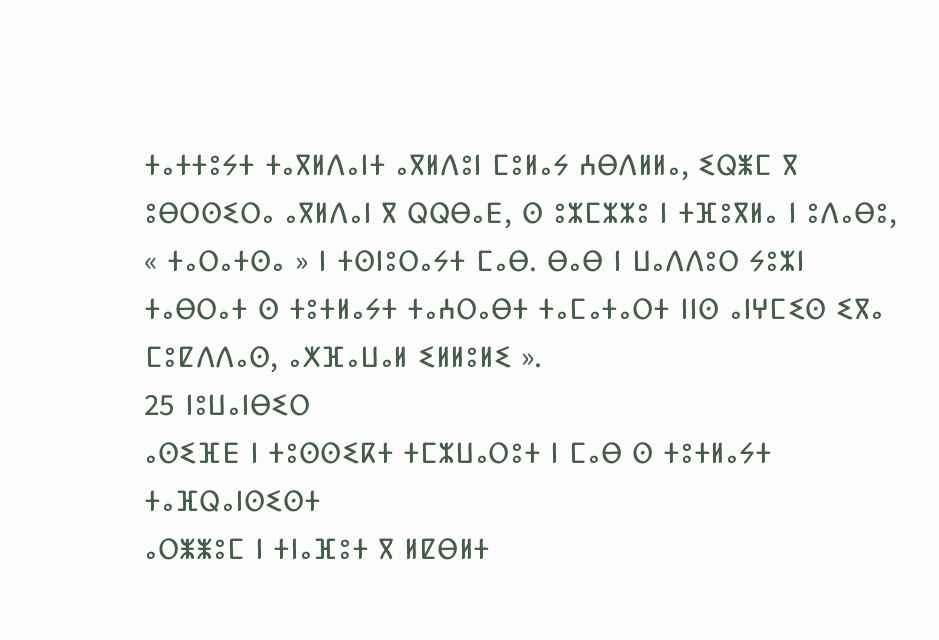ⵜⴰⵜⵜⵓⵢⵜ ⵜⴰⴳⵍⴷⴰⵏⵜ ⴰⴳⵍⴷⵓⵏ ⵎⵓⵍⴰⵢ ⵄⴱⴷⵍⵍⴰ, ⵉⵕⵥⵎ ⴳ ⵓⴱⵔⵙⵉⵔⴰ ⴰⴳⵍⴷⴰⵏ ⴳ ⵕⵕⴱⴰⴹ, ⵙ ⵓⵣⵎⵣⵣⵓ ⵏ ⵜⴼⵓⴳⵍⴰ ⵏ ⵓⴷⴰⴱⵓ, « ⵜⴰⵔⴰⵜⵙⴰ » ⵏ ⵜⵙⵏⵓⵔⴰⵢⵜ ⵎⴰⴱ. ⴱⴰⴱ ⵏ ⵡⴰⴷⴷⵓⵔ ⵢⵓⵣⵏ ⵜⴰⴱⵔⴰⵜ ⵙ ⵜⵓⵜⵍⴰⵢⵜ ⵜⴰⵄⵔⴰⴱⵜ ⵜⴰⵎⴰⵜⴰⵔⵜ ⵏⵏⵙ ⴰⵏⵖⵎⵉⵙ ⵉⴳⴰ ⵎⵓⵇⴷⴷⴰⵙ, ⴰⵅⴼⴰⵡⴰⵍ ⵉⵍⵍⵓⵍⵉ ».
25 ⵏⵓⵡⴰⵏⴱⵉⵔ
ⴰⵙⵉⴼⴹ ⵏ ⵜⵓⵙⵙⵉⴽⵜ ⵜⵎⵣⵡⴰⵔⵓⵜ ⵏ ⵎⴰⴱ ⵙ ⵜⵓⵜⵍⴰⵢⵜ ⵜⴰⴼⵕⴰⵏⵙⵉⵙⵜ
ⴰⵔⵥⵥⵓⵎ ⵏ ⵜⵏⴰⴼⵓⵜ ⴳ ⵍⵇⴱⵍⵜ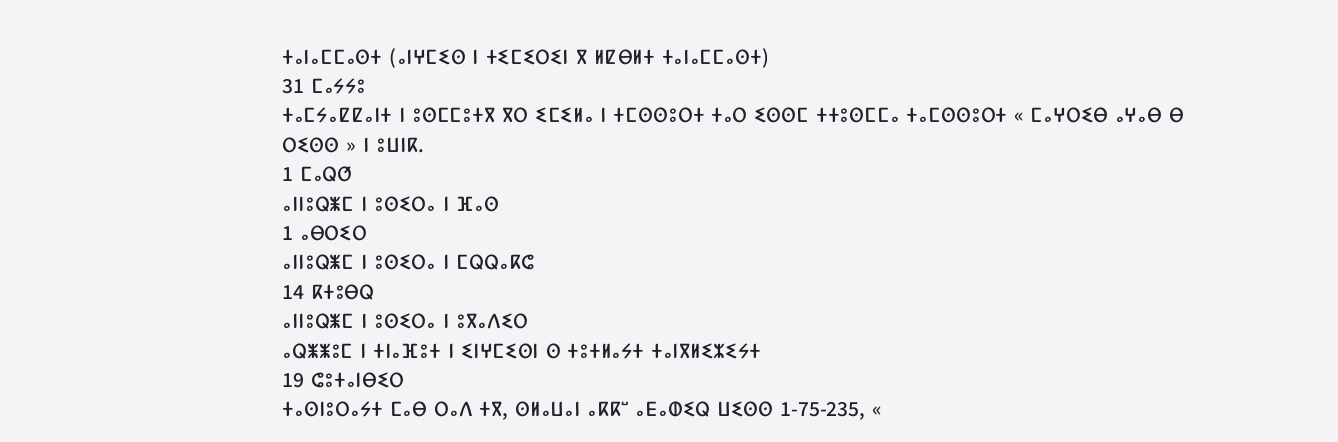ⵜⴰⵏⴰⵎⵎⴰⵙⵜ (ⴰⵏⵖⵎⵉⵙ ⵏ ⵜⵉⵎⵉⵔⵉⵏ ⴳ ⵍⵇⴱⵍⵜ ⵜⴰⵏⴰⵎⵎⴰⵙⵜ)
31 ⵎⴰⵢⵢⵓ
ⵜⴰⵎⵢⴰⵇⵇⴰⵏⵜ ⵏ ⵓⵙⵎⵎⵓⵜⴳ ⴳⵔ ⵉⵎⵉⵍⴰ ⵏ ⵜⵎⵙⵙⵓⵔⵜ ⵜⴰⵔ ⵉⵙⵙⵎ ⵜⵜⵓⵙⵎⵎⴰ ⵜⴰⵎⵙⵙⵓⵔⵜ « ⵎⴰⵖⵔⵉⴱ ⴰⵖⴰⴱ ⴱ ⵔⵉⵙⵙ » ⵏ ⵓⵡⵏⴽ.
1 ⵎⴰⵕⵚ
ⴰⵏⵏⵓⵕⵥⵎ ⵏ ⵓⵙⵉⵔⴰ ⵏ ⴼⴰⵙ
1 ⴰⴱⵔⵉⵔ
ⴰⵏⵏⵓⵕⵥⵎ ⵏ ⵓⵙⵉⵔⴰ ⵏ ⵎⵕⵕⴰⴽⵛ
14 ⴽⵜⵓⴱⵕ
ⴰⵏⵏⵓⵕⵥⵎ ⵏ ⵓⵙⵉⵔⴰ ⵏ ⵓⴳⴰⴷⵉⵔ
ⴰⵕⵥⵥⵓⵎ ⵏ ⵜⵏⴰⴼⵓⵜ ⵏ ⵉⵏⵖⵎⵉⵙⵏ ⵙ ⵜⵓⵜⵍⴰⵢⵜ ⵜⴰⵏⴳⵍⵉⵣⵉⵢⵜ
19 ⵛⵓⵜⴰⵏⴱⵉⵔ
ⵜⴰⵙⵏⵓⵔⴰⵢⵜ ⵎⴰⴱ ⵔⴰⴷ ⵜⴳ, ⵙⵍⴰⵡⴰⵏ ⴰⴽⴽⵯ ⴰⴹⴰⵀⵉⵕ ⵡⵉⵙⵙ 1-75-235, «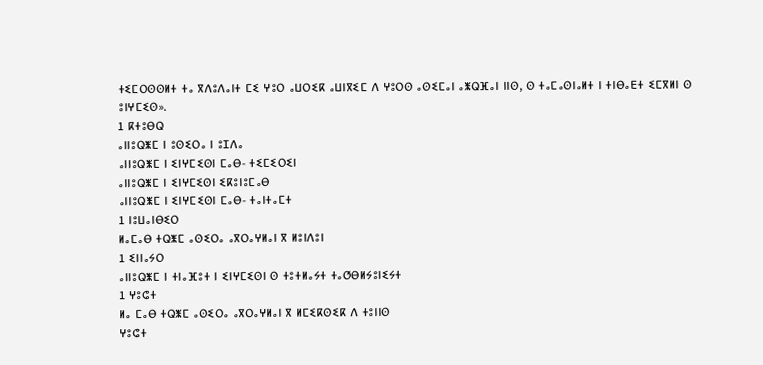ⵜⵉⵎⵔⵙⵙⵍⵜ ⵜⴰ ⴳⴷⵓⴷⴰⵏⵜ ⵎⵉ ⵖⵓⵔ ⴰⵡⵔⵉⴽ ⴰⵡⵏⴳⵉⵎ ⴷ ⵖⵓⵔⵙ ⴰⵙⵉⵎⴰⵏ ⴰⵥⵕⴼⴰⵏ ⵏⵏⵙ, ⵙ ⵜⴰⵎⴰⵙⵏⴰⵍⵜ ⵏ ⵜⵏⴱⴰⴹⵜ ⵉⵎⴳⵍⵏ ⵙ ⵓⵏⵖⵎⵉⵙ».
1 ⴽⵜⵓⴱⵕ
ⴰⵏⵏⵓⵕⵥⵎ ⵏ ⵓⵙⵉⵔⴰ ⵏ ⵓⵊⴷⴰ
ⴰⵏⵏⵓⵕⵥⵎ ⵏ ⵉⵏⵖⵎⵉⵙⵏ ⵎⴰⴱ- ⵜⵉⵎⵉⵔⵉⵏ
ⴰⵏⵏⵓⵕⵥⵎ ⵏ ⵉⵏⵖⵎⵉⵙⵏ ⵉⴽⵓⵏⵓⵎⴰⴱ
ⴰⵏⵏⵓⵕⵥⵎ ⵏ ⵉⵏⵖⵎⵉⵙⵏ ⵎⴰⴱ- ⵜⴰⵏⵜⴰⵎⵜ
1 ⵏⵓⵡⴰⵏⴱⵉⵔ
ⵍⴰⵎⴰⴱ ⵜⵕⵥⵎ ⴰⵙⵉⵔⴰ ⴰⴳⵔⴰⵖⵍⴰⵏ ⴳ ⵍⵓⵏⴷⵓⵏ
1 ⵉⵏⵏⴰⵢⵔ
ⴰⵏⵏⵓⵕⵥⵎ ⵏ ⵜⵏⴰⴼⵓⵜ ⵏ ⵉⵏⵖⵎⵉⵙⵏ ⵙ ⵜⵓⵜⵍⴰⵢⵜ ⵜⴰⵚⴱⵍⵢⵓⵏⵉⵢⵜ
1 ⵖⵓⵛⵜ
ⵍⴰ ⵎⴰⴱ ⵜⵕⵥⵎ ⴰⵙⵉⵔⴰ ⴰⴳⵔⴰⵖⵍⴰⵏ ⴳ ⵍⵎⵉⴽⵙⵉⴽ ⴷ ⵜⵓⵏⵏⵙ
ⵖⵓⵛⵜ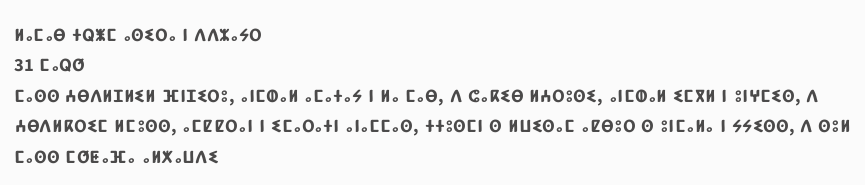ⵍⴰⵎⴰⴱ ⵜⵕⵥⵎ ⴰⵙⵉⵔⴰ ⵏ ⴷⴷⵣⴰⵢⵔ
31 ⵎⴰⵕⵚ
ⵎⴰⵙⵙ ⵄⴱⴷⵍⵊⵍⵉⵍ ⴼⵏⵊⵉⵔⵓ, ⴰⵏⵎⵀⴰⵍ ⴰⵎⴰⵜⴰⵢ ⵏ ⵍⴰ ⵎⴰⴱ, ⴷ ⵛⴰⴽⵉⴱ ⵍⵄⵔⵓⵙⵉ, ⴰⵏⵎⵀⴰⵍ ⵉⵎⴳⵍ ⵏ ⵓⵏⵖⵎⵉⵙ, ⴷ ⵄⴱⴷⵍⴽⵔⵉⵎ ⵍⵎⵓⵙⵙ, ⴰⵎⵇⵇⵔⴰⵏ ⵏ ⵉⵎⴰⵔⴰⵜⵏ ⴰⵏⴰⵎⵎⴰⵙ, ⵜⵜⵓⵙⵎⵏ ⵙ ⵍⵡⵉⵙⴰⵎ ⴰⵇⴱⵓⵔ ⵙ ⵓⵏⵎⴰⵍⴰ ⵏ ⵢⵢⵉⵙⵙ, ⴷ ⵙⵓⵍ ⵎⴰⵙⵙ ⵎⵚⵟⴰⴼⴰ ⴰⵍⵅⴰⵡⴷⵉ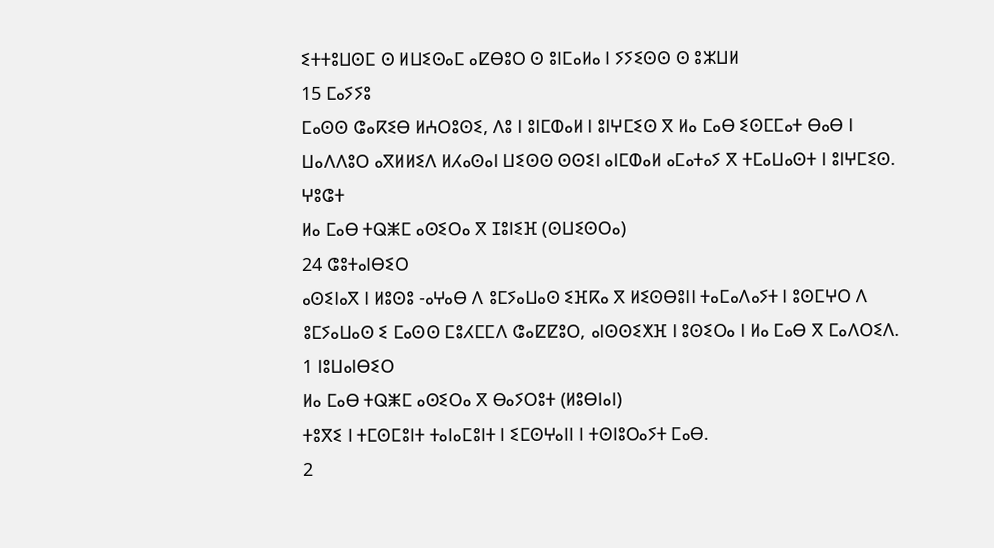ⵉⵜⵜⵓⵡⵙⵎ ⵙ ⵍⵡⵉⵙⴰⵎ ⴰⵇⴱⵓⵔ ⵙ ⵓⵏⵎⴰⵍⴰ ⵏ ⵢⵢⵉⵙⵙ ⵙ ⵓⵣⵡⵍ
15 ⵎⴰⵢⵢⵓ
ⵎⴰⵙⵙ ⵛⴰⴽⵉⴱ ⵍⵄⵔⵓⵙⵉ, ⴷⵓ ⵏ ⵓⵏⵎⵀⴰⵍ ⵏ ⵓⵏⵖⵎⵉⵙ ⴳ ⵍⴰ ⵎⴰⴱ ⵉⵙⵎⵎⴰⵜ ⴱⴰⴱ ⵏ ⵡⴰⴷⴷⵓⵔ ⴰⴳⵍⵍⵉⴷ ⵍⵃⴰⵙⴰⵏ ⵡⵉⵙⵙ ⵙⵙⵉⵏ ⴰⵏⵎⵀⴰⵍ ⴰⵎⴰⵜⴰⵢ ⴳ ⵜⵎⴰⵡⴰⵙⵜ ⵏ ⵓⵏⵖⵎⵉⵙ.
ⵖⵓⵛⵜ
ⵍⴰ ⵎⴰⴱ ⵜⵕⵥⵎ ⴰⵙⵉⵔⴰ ⴳ ⵊⵓⵏⵉⴼ (ⵙⵡⵉⵙⵔⴰ)
24 ⵛⵓⵜⴰⵏⴱⵉⵔ
ⴰⵙⵉⵏⴰⴳ ⵏ ⵍⵓⵙⵓ -ⴰⵖⴰⴱ ⴷ ⵓⵎⵢⴰⵡⴰⵙ ⵉⴼⴽⴰ ⴳ ⵍⵉⵙⴱⵓⵏⵏ ⵜⴰⵎⴰⴷⴰⵢⵜ ⵏ ⵓⵙⵎⵖⵔ ⴷ ⵓⵎⵢⴰⵡⴰⵙ ⵉ ⵎⴰⵙⵙ ⵎⵓⵃⵎⵎⴷ ⵛⴰⵇⵇⵓⵔ, ⴰⵏⵙⵙⵉⵅⴼ ⵏ ⵓⵙⵉⵔⴰ ⵏ ⵍⴰ ⵎⴰⴱ ⴳ ⵎⴰⴷⵔⵉⴷ.
1 ⵏⵓⵡⴰⵏⴱⵉⵔ
ⵍⴰ ⵎⴰⴱ ⵜⵕⵥⵎ ⴰⵙⵉⵔⴰ ⴳ ⴱⴰⵢⵔⵓⵜ (ⵍⵓⴱⵏⴰⵏ)
ⵜⵓⴳⵉ ⵏ ⵜⵎⵙⵎⵓⵏⵜ ⵜⴰⵏⴰⵎⵓⵏⵜ ⵏ ⵉⵎⵙⵖⴰⵏⵏ ⵏ ⵜⵙⵏⵓⵔⴰⵢⵜ ⵎⴰⴱ.
2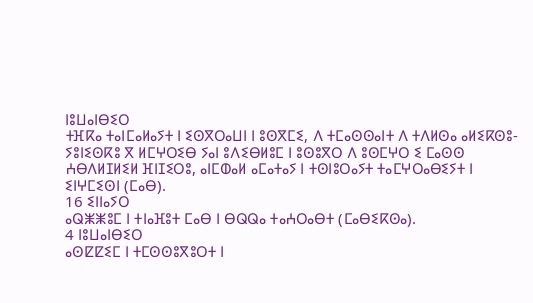ⵏⵓⵡⴰⵏⴱⵉⵔ
ⵜⴼⴽⴰ ⵜⴰⵏⵎⴰⵍⴰⵢⵜ ⵏ ⵉⵙⴳⵔⴰⵡⵏ ⵏ ⵓⵙⴳⵎⵉ, ⴷ ⵜⵎⴰⵙⵙⴰⵏⵜ ⴷ ⵜⴷⵍⵙⴰ ⴰⵍⵉⴽⵙⵓ-ⵢⵓⵏⵉⵙⴽⵓ ⴳ ⵍⵎⵖⵔⵉⴱ ⵢⴰⵏ ⵓⴷⵉⴱⵍⵓⵎ ⵏ ⵓⵙⵓⴳⵔ ⴷ ⵓⵙⵎⵖⵔ ⵉ ⵎⴰⵙⵙ ⵄⴱⴷⵍⵊⵍⵉⵍ ⴼⵏⵊⵉⵔⵓ, ⴰⵏⵎⵀⴰⵍ ⴰⵎⴰⵜⴰⵢ ⵏ ⵜⵙⵏⵓⵔⴰⵢⵜ ⵜⴰⵎⵖⵔⴰⴱⵉⵢⵜ ⵏ ⵉⵏⵖⵎⵉⵙⵏ (ⵎⴰⴱ).
16 ⵉⵏⵏⴰⵢⵔ
ⴰⵕⵥⵥⵓⵎ ⵏ ⵜⵏⴰⴼⵓⵜ ⵎⴰⴱ ⵏ ⴱⵕⵕⴰ ⵜⴰⵄⵔⴰⴱⵜ (ⵎⴰⴱⵉⴽⵙⴰ).
4 ⵏⵓⵡⴰⵏⴱⵉⵔ
ⴰⵙⵇⵇⵉⵎ ⵏ ⵜⵎⵙⵙⵓⴳⵓⵔⵜ ⵏ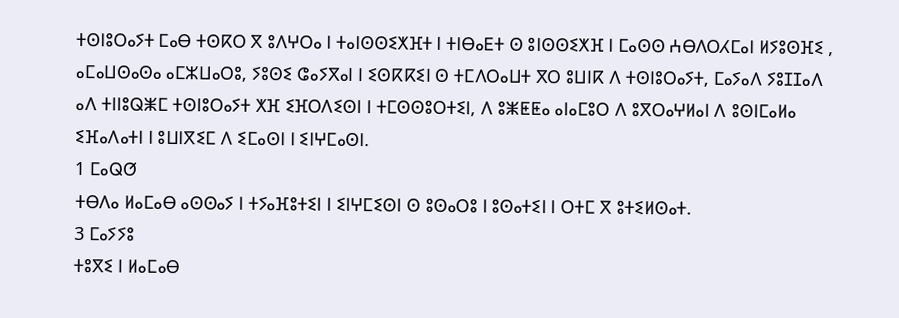ⵜⵙⵏⵓⵔⴰⵢⵜ ⵎⴰⴱ ⵜⵙⴽⵔ ⴳ ⵓⴷⵖⵔⴰ ⵏ ⵜⴰⵏⵙⵙⵉⵅⴼⵜ ⵏ ⵜⵏⴱⴰⴹⵜ ⵙ ⵓⵏⵙⵙⵉⵅⴼ ⵏ ⵎⴰⵙⵙ ⵄⴱⴷⵔⵃⵎⴰⵏ ⵍⵢⵓⵙⴼⵉ , ⴰⵎⴰⵡⵙⴰⵙⴰ ⴰⵎⵣⵡⴰⵔⵓ, ⵢⵓⵙⵉ ⵛⴰⵢⴳⴰⵏ ⵏ ⵉⵙⴽⴽⵉⵏ ⵙ ⵜⵎⴷⵔⴰⵡⵜ ⴳⵔ ⵓⵡⵏⴽ ⴷ ⵜⵙⵏⵓⵔⴰⵢⵜ, ⵎⴰⵢⴰⴷ ⵢⵓⵊⵊⴰⴷ ⴰⴷ ⵜⵏⵏⵓⵕⵥⵎ ⵜⵙⵏⵓⵔⴰⵢⵜ ⵅⴼ ⵉⴼⵔⴷⵉⵙⵏ ⵏ ⵜⵎⵙⵙⵓⵔⵜⵉⵏ, ⴷ ⵓⵥⵟⵟⴰ ⴰⵏⴰⵎⵓⵔ ⴷ ⵓⴳⵔⴰⵖⵍⴰⵏ ⴷ ⵓⵙⵏⵎⴰⵍⴰ ⵉⴼⴰⴷⴰⵜⵏ ⵏ ⵓⵡⵏⴳⵉⵎ ⴷ ⵉⵎⴰⵙⵏ ⵏ ⵉⵏⵖⵎⴰⵙⵏ.
1 ⵎⴰⵕⵚ
ⵜⴱⴷⴰ ⵍⴰⵎⴰⴱ ⴰⵙⵙⴰⵢ ⵏ ⵜⵢⴰⴼⵓⵜⵉⵏ ⵏ ⵉⵏⵖⵎⵉⵙⵏ ⵙ ⵓⵙⴰⵔⵓ ⵏ ⵓⵙⴰⵜⵉⵏ ⵏ ⵔⵜⵎ ⴳ ⵓⵜⵉⵍⵙⴰⵜ.
3 ⵎⴰⵢⵢⵓ
ⵜⵓⴳⵉ ⵏ ⵍⴰⵎⴰⴱ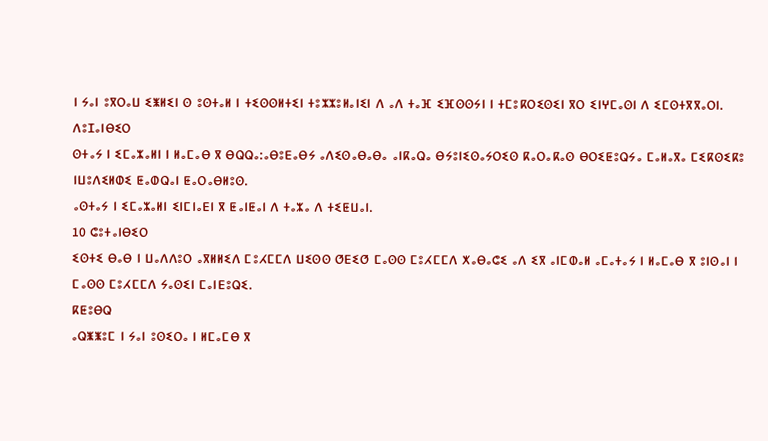ⵏ ⵢⴰⵏ ⵓⴳⵔⴰⵡ ⵉⵥⵍⵉⵏ ⵙ ⵓⵙⵜⴰⵍ ⵏ ⵜⵉⵙⵙⵍⵜⵉⵏ ⵜⵓⵣⵣⵓⵍⴰⵏⵉⵏ ⴷ ⴰⴷ ⵜⴰⴼ ⵉⴼⵙⵙⵢⵏ ⵏ ⵜⵎⵓⴽⵔⵉⵙⵉⵏ ⴳⵔ ⵉⵏⵖⵎⴰⵙⵏ ⴷ ⵉⵎⵙⵜⴳⴳⴰⵔⵏ.
ⴷⵓⵊⴰⵏⴱⵉⵔ
ⵙⵜⴰⵢ ⵏ ⵉⵎⴰⵣⴰⵍⵏ ⵏ ⵍⴰⵎⴰⴱ ⴳ ⴱⵕⵕⴰ:ⴰⴱⵓⴹⴰⴱⵢ ⴰⴷⵉⵙⴰⴱⴰⴱⴰ ⴰⵏⴽⴰⵕⴰ ⴱⵢⵓⵏⵉⵙⴰⵢⵔⵉⵙ ⴽⴰⵔⴰⴽⴰⵙ ⴱⵔⵉⵟⵓⵕⵢⴰ ⵎⴰⵍⴰⴳⴰ ⵎⵉⴽⵙⵉⴽⵓ ⵏⵡⵓⴷⵉⵍⵀⵉ ⵟⴰⵀⵕⴰⵏ ⵟⴰⵔⴰⴱⵍⵓⵙ.
ⴰⵙⵜⴰⵢ ⵏ ⵉⵎⴰⵣⴰⵍⵏ ⵉⵏⵎⵏⴰⴹⵏ ⴳ ⵟⴰⵏⵟⴰⵏ ⴷ ⵜⴰⵣⴰ ⴷ ⵜⵉⵟⵡⴰⵏ.
10 ⵛⵓⵜⴰⵏⴱⵉⵔ
ⵉⵙⵜⵉ ⴱⴰⴱ ⵏ ⵡⴰⴷⴷⵓⵔ ⴰⴳⵍⵍⵉⴷ ⵎⵓⵃⵎⵎⴷ ⵡⵉⵙⵙ ⵚⴹⵉⵚ ⵎⴰⵙⵙ ⵎⵓⵃⵎⵎⴷ ⵅⴰⴱⴰⵛⵉ ⴰⴷ ⵉⴳ ⴰⵏⵎⵀⴰⵍ ⴰⵎⴰⵜⴰⵢ ⵏ ⵍⴰⵎⴰⴱ ⴳ ⵓⵏⵙⴰⵏ ⵏ ⵎⴰⵙⵙ ⵎⵓⵃⵎⵎⴷ ⵢⴰⵙⵉⵏ ⵎⴰⵏⴹⵓⵕⵉ.
ⴽⵟⵓⴱⵕ
ⴰⵕⵥⵥⵓⵎ ⵏ ⵢⴰⵏ ⵓⵙⵉⵔⴰ ⵏ ⵍⵎⴰⵎⴱ ⴳ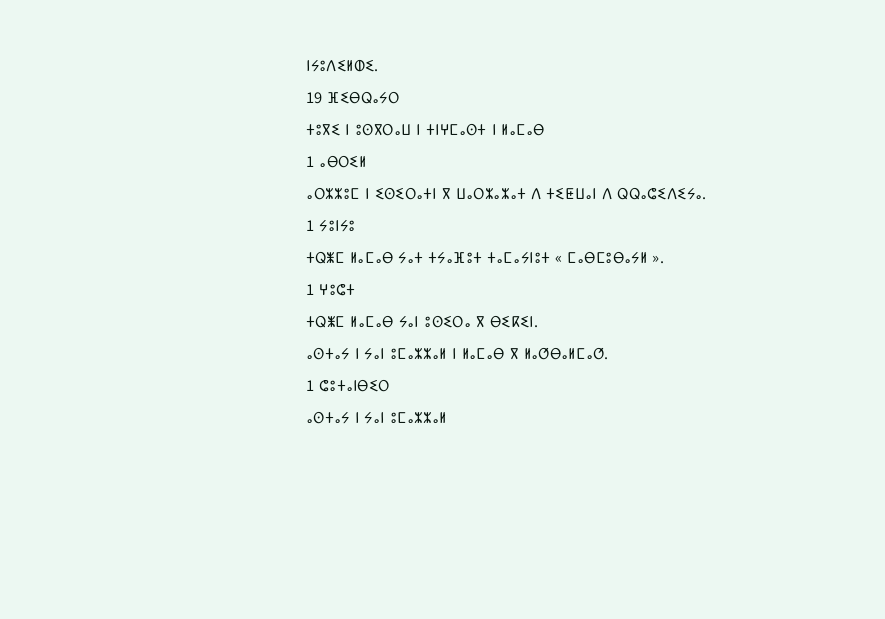ⵏⵢⵓⴷⵉⵍⵀⵉ.
19 ⴼⵉⴱⵕⴰⵢⵔ
ⵜⵓⴳⵉ ⵏ ⵓⵙⴳⵔⴰⵡ ⵏ ⵜⵏⵖⵎⴰⵙⵜ ⵏ ⵍⴰⵎⴰⴱ
1 ⴰⴱⵔⵉⵍ
ⴰⵔⵣⵣⵓⵎ ⵏ ⵉⵙⵉⵔⴰⵜⵏ ⴳ ⵡⴰⵔⵣⴰⵣⴰⵜ ⴷ ⵜⵉⵟⵡⴰⵏ ⴷ ⵕⵕⴰⵛⵉⴷⵉⵢⴰ.
1 ⵢⵓⵏⵢⵓ
ⵜⵕⵥⵎ ⵍⴰⵎⴰⴱ ⵢⴰⵜ ⵜⵢⴰⴼⵓⵜ ⵜⴰⵎⴰⵢⵏⵓⵜ « ⵎⴰⴱⵎⵓⴱⴰⵢⵍ ».
1 ⵖⵓⵛⵜ
ⵜⵕⵥⵎ ⵍⴰⵎⴰⴱ ⵢⴰⵏ ⵓⵙⵉⵔⴰ ⴳ ⴱⵉⴽⵉⵏ.
ⴰⵙⵜⴰⵢ ⵏ ⵢⴰⵏ ⵓⵎⴰⵣⵣⴰⵍ ⵏ ⵍⴰⵎⴰⴱ ⴳ ⵍⴰⵚⴱⴰⵍⵎⴰⵚ.
1 ⵛⵓⵜⴰⵏⴱⵉⵔ
ⴰⵙⵜⴰⵢ ⵏ ⵢⴰⵏ ⵓⵎⴰⵣⵣⴰⵍ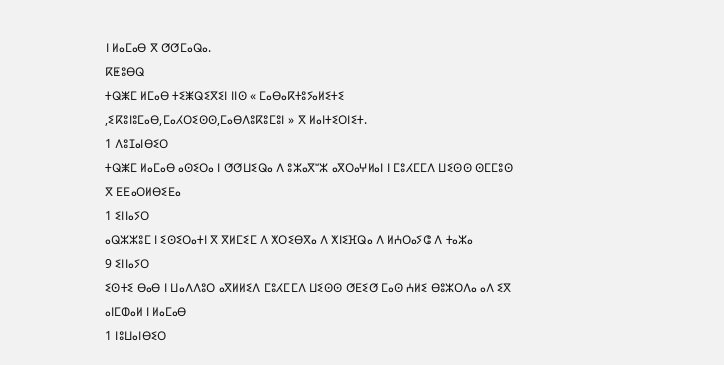ⵏ ⵍⴰⵎⴰⴱ ⴳ ⵚⵚⵎⴰⵕⴰ.
ⴽⵟⵓⴱⵕ
ⵜⵕⵥⵎ ⵍⵎⴰⴱ ⵜⵉⵥⵕⵉⴳⵉⵏ ⵏⵏⵙ « ⵎⴰⴱⴰⴽⵜⵓⵢⴰⵍⵉⵜⵉ ,ⵉⴽⵓⵏⵓⵎⴰⴱ,ⵎⴰⵃⵔⵉⵙⵙ,ⵎⴰⴱⴷⵓⴽⵓⵎⵓⵏ » ⴳ ⵍⴰⵏⵜⵉⵔⵏⵉⵜ.
1 ⴷⵓⵊⴰⵏⴱⵉⵔ
ⵜⵕⵥⵎ ⵍⴰⵎⴰⴱ ⴰⵙⵉⵔⴰ ⵏ ⵚⵚⵡⵉⵕⴰ ⴷ ⵓⵣⴰⴳⵯⵣ ⴰⴳⵔⴰⵖⵍⴰⵏ ⵏ ⵎⵓⵃⵎⵎⴷ ⵡⵉⵙⵙ ⵙⵎⵎⵓⵙ ⴳ ⴹⴹⴰⵔⵍⴱⵉⴹⴰ
1 ⵉⵏⵏⴰⵢⵔ
ⴰⵕⵣⵣⵓⵎ ⵏ ⵉⵙⵉⵔⴰⵜⵏ ⴳ ⴳⵍⵎⵉⵎ ⴷ ⵅⵔⵉⴱⴳⴰ ⴷ ⵅⵏⵉⴼⵕⴰ ⴷ ⵍⵄⵔⴰⵢⵛ ⴷ ⵜⴰⵣⴰ
9 ⵉⵏⵏⴰⵢⵔ
ⵉⵙⵜⵉ ⴱⴰⴱ ⵏ ⵡⴰⴷⴷⵓⵔ ⴰⴳⵍⵍⵉⴷ ⵎⵓⵃⵎⵎⴷ ⵡⵉⵙⵙ ⵚⴹⵉⵚ ⵎⴰⵙ ⵄⵍⵉ ⴱⵓⵣⵔⴷⴰ ⴰⴷ ⵉⴳ ⴰⵏⵎⵀⴰⵍ ⵏ ⵍⴰⵎⴰⴱ
1 ⵏⵓⵡⴰⵏⴱⵉⵔ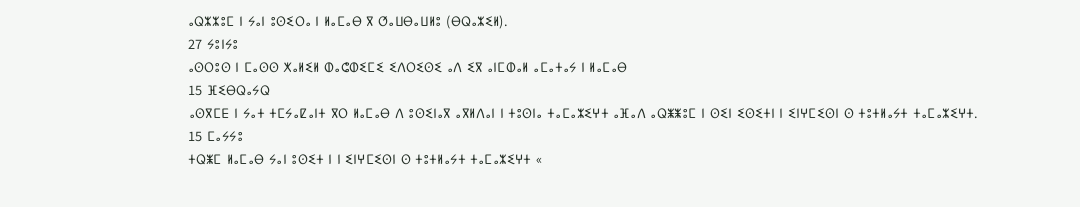ⴰⵕⵣⵣⵓⵎ ⵏ ⵢⴰⵏ ⵓⵙⵉⵔⴰ ⵏ ⵍⴰⵎⴰⴱ ⴳ ⵚⴰⵡⴱⴰⵡⵍⵓ (ⴱⵕⴰⵣⵉⵍ).
27 ⵢⵓⵏⵢⵓ
ⴰⵙⵔⵓⵙ ⵏ ⵎⴰⵙⵙ ⵅⴰⵍⵉⵍ ⵀⴰⵛⵀⵉⵎⵉ ⵉⴷⵔⵉⵙⵉ ⴰⴷ ⵉⴳ ⴰⵏⵎⵀⴰⵍ ⴰⵎⴰⵜⴰⵢ ⵏ ⵍⴰⵎⴰⴱ
15 ⴼⵉⴱⵕⴰⵢⵕ
ⴰⵙⴳⵎⴹ ⵏ ⵢⴰⵜ ⵜⵎⵢⴰⵇⴰⵏⵜ ⴳⵔ ⵍⴰⵎⴰⴱ ⴷ ⵓⵙⵉⵏⴰⴳ ⴰⴳⵍⴷⴰⵏ ⵏ ⵜⵓⵙⵏⴰ ⵜⴰⵎⴰⵣⵉⵖⵜ ⴰⴼⴰⴷ ⴰⵕⵥⵥⵓⵎ ⵏ ⵙⵉⵏ ⵉⵙⵉⵜⵏ ⵏ ⵉⵏⵖⵎⵉⵙⵏ ⵙ ⵜⵓⵜⵍⴰⵢⵜ ⵜⴰⵎⴰⵣⵉⵖⵜ.
15 ⵎⴰⵢⵢⵓ
ⵜⵕⵥⵎ ⵍⴰⵎⴰⴱ ⵢⴰⵏ ⵓⵙⵉⵜ ⵏ ⵏ ⵉⵏⵖⵎⵉⵙⵏ ⵙ ⵜⵓⵜⵍⴰⵢⵜ ⵜⴰⵎⴰⵣⵉⵖⵜ «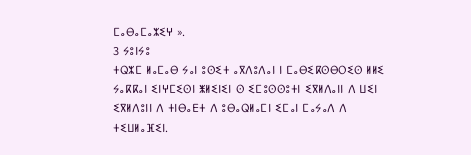ⵎⴰⴱⴰⵎⴰⵣⵉⵖ ».
3 ⵢⵓⵏⵢⵓ
ⵜⵕⵣⵎ ⵍⴰⵎⴰⴱ ⵢⴰⵏ ⵓⵙⵉⵜ ⴰⴳⴷⵓⴷⴰⵏ ⵏ ⵎⴰⴱⵉⴽⵙⴱⵔⵉⵙ ⵍⵍⵉ ⵢⴰⴽⴽⴰⵏ ⵉⵏⵖⵎⵉⵙⵏ ⵥⵍⵉⵏⵉⵏ ⵙ ⵉⵎⵓⵙⵙⵓⵜⵏ ⵉⴳⵍⴷⴰⵏⵏ ⴷ ⵡⵉⵏ ⵉⴳⵍⴷⵓⵏⵏ ⴷ ⵜⵏⴱⴰⴹⵜ ⴷ ⵓⴱⴰⵕⵍⴰⵎⵏ ⵉⵎⴰⵏ ⵎⴰⵢⴰⴷ ⴷ ⵜⵉⵡⵍⴰⴼⵉⵏ.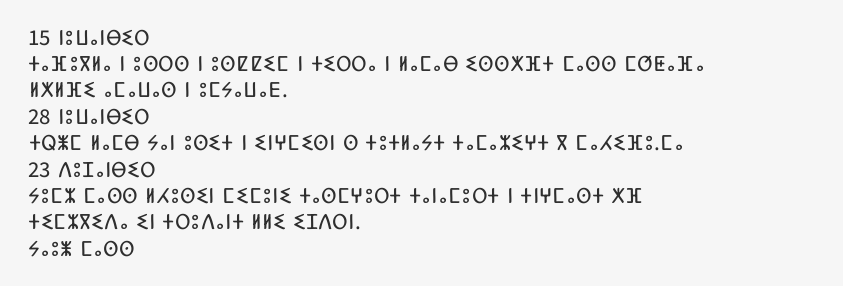15 ⵏⵓⵡⴰⵏⴱⵉⵔ
ⵜⴰⴼⵓⴳⵍⴰ ⵏ ⵓⵙⵔⵙ ⵏ ⵓⵙⵇⵇⵉⵎ ⵏ ⵜⵉⵔⵔⴰ ⵏ ⵍⴰⵎⴰⴱ ⵉⵙⵙⵅⴼⵜ ⵎⴰⵙⵙ ⵎⵚⵟⴰⴼⴰ ⵍⵅⵍⴼⵉ ⴰⵎⴰⵡⴰⵙ ⵏ ⵓⵎⵢⴰⵡⴰⴹ.
28 ⵏⵓⵡⴰⵏⴱⵉⵔ
ⵜⵕⵥⵎ ⵍⴰⵎⴱ ⵢⴰⵏ ⵓⵙⵉⵜ ⵏ ⵉⵏⵖⵎⵉⵙⵏ ⵙ ⵜⵓⵜⵍⴰⵢⵜ ⵜⴰⵎⴰⵣⵉⵖⵜ ⴳ ⵎⴰⵃⵉⴼⵓ.ⵎⴰ
23 ⴷⵓⵊⴰⵏⴱⵉⵔ
ⵢⵓⵎⵣ ⵎⴰⵙⵙ ⵍⵃⵓⵙⵉⵏ ⵎⵉⵎⵓⵏⵉ ⵜⴰⵙⵎⵖⵓⵔⵜ ⵜⴰⵏⴰⵎⵓⵔⵜ ⵏ ⵜⵏⵖⵎⴰⵙⵜ ⵅⴼ ⵜⵉⵎⵣⴳⵉⴷⴰ ⵉⵏ ⵜⵔⵓⴷⴰⵏⵜ ⵍⵍⵉ ⵉⵊⴷⵔⵏ.
ⵢⴰⵓⵥ ⵎⴰⵙⵙ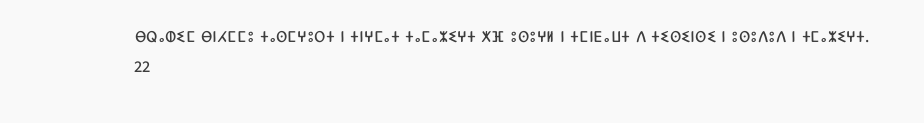ⴱⵕⴰⵀⵉⵎ ⴱⵏⵃⵎⵎⵓ ⵜⴰⵙⵎⵖⵓⵔⵜ ⵏ ⵜⵏⵖⵎⴰⵜ ⵜⴰⵎⴰⵣⵉⵖⵜ ⵅⴼ ⵓⵙⵓⵖⵍ ⵏ ⵜⵎⵏⴹⴰⵡⵜ ⴷ ⵜⵉⵙⵉⵏⵙⵉ ⵏ ⵓⵙⵓⴷⵓⴷ ⵏ ⵜⵎⴰⵣⵉⵖⵜ.
22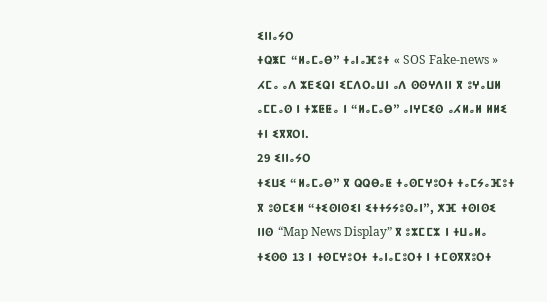ⵉⵏⵏⴰⵢⵔ
ⵜⵕⵥⵎ “ⵍⴰⵎⴰⴱ” ⵜⴰⵏⴰⴼⵓⵜ « SOS Fake-news » ⵃⵎⴰ ⴰⴷ ⵣⴹⵉⵕⵏ ⵉⵎⴷⵔⴰⵡⵏ ⴰⴷ ⵙⵙⵖⴷⵏⵏ ⴳ ⵓⵖⴰⵡⵍ ⴰⵎⵎⴰⵙ ⵏ ⵜⵣⵟⵟⴰ ⵏ “ⵍⴰⵎⴰⴱ” ⴰⵏⵖⵎⵉⵙ ⴰⵃⵍⴰⵍ ⵍⵍⵉ ⵜⵏ ⵉⴳⴳⵔⵏ.
29 ⵉⵏⵏⴰⵢⵔ
ⵜⵉⵡⵉ “ⵍⴰⵎⴰⴱ” ⴳ ⵕⵕⴱⴰⵟ ⵜⴰⵙⵎⵖⵓⵔⵜ ⵜⴰⵎⵢⴰⴼⵓⵜ ⴳ ⵓⵙⵎⵉⵍ “ⵜⵉⵙⵏⵙⵉⵏ ⵉⵜⵜⵢⵢⵓⵙⴰⵏ”, ⵅⴼ ⵜⵙⵏⵙⵉ ⵏⵏⵙ “Map News Display” ⴳ ⵓⵣⵎⵎⵣ ⵏ ⵜⵡⴰⵍⴰ ⵜⵉⵙⵙ 13 ⵏ ⵜⵙⵎⵖⵓⵔⵜ ⵜⴰⵏⴰⵎⵓⵔⵜ ⵏ ⵜⵎⵙⴳⴳⵓⵔⵜ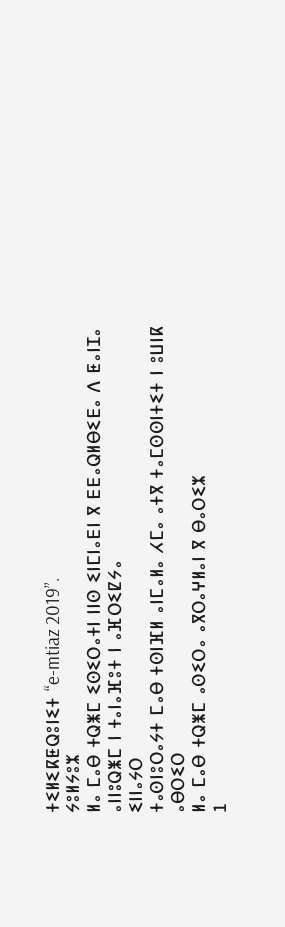ⵜⵉⵍⵉⴽⵟⵕⵓⵏⵉⵜ “e-mtiaz 2019”.
ⵢⵓⵍⵢⵓⵣ
ⵍⴰ ⵎⴰⴱ ⵜⵕⵥⵎ ⵉⵙⵉⵔⴰⵜⵏ ⵏⵏⵙ ⵉⵏⵎⵏⴰⴹⵏ ⴳ ⴹⴹⴰⵕⵍⴱⵉⴹⴰ ⴷ ⵟⴰⵏⵊⴰ
ⴰⵏⵏⵓⵕⵥⵎ ⵏ ⵜⴰⵏⴰⴼⵓⵜ ⵏ ⴰⴼⵔⵉⵇⵢⴰ
ⵉⵏⵏⴰⵢⵔ
ⵜⴰⵙⵏⵓⵔⴰⵢⵜ ⵎⴰⴱ ⵜⵙⵏⴼⵍ ⴰⵏⵎⴰⵍⴰ ⵃⵎⴰ ⴰⵜⴳ ⵜⴰⵎⵙⵙⵏⵜⵉⵜ ⵏ ⵓⵡⵏⴽ
ⴰⴱⵔⵉⵔ
ⵍⴰ ⵎⴰⴱ ⵜⵕⵥⵎ ⴰⵙⵉⵔⴰ ⴰⴳⵔⴰⵖⵍⴰⵏ ⴳ ⴱⴰⵔⵉⵣ
1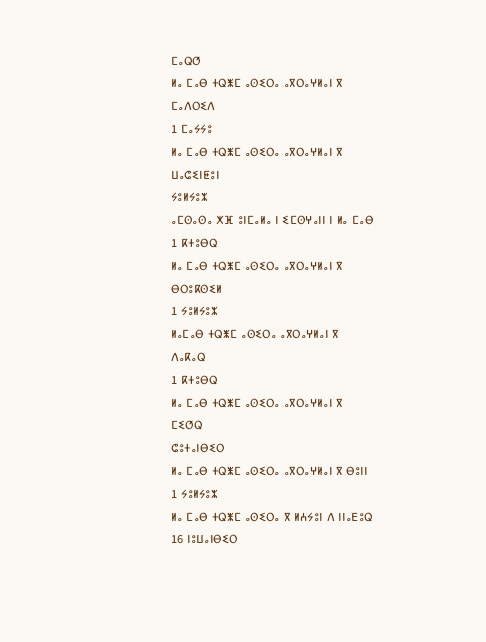ⵎⴰⵕⵚ
ⵍⴰ ⵎⴰⴱ ⵜⵕⵥⵎ ⴰⵙⵉⵔⴰ ⴰⴳⵔⴰⵖⵍⴰⵏ ⴳ ⵎⴰⴷⵔⵉⴷ
1 ⵎⴰⵢⵢⵓ
ⵍⴰ ⵎⴰⴱ ⵜⵕⵥⵎ ⴰⵙⵉⵔⴰ ⴰⴳⵔⴰⵖⵍⴰⵏ ⴳ ⵡⴰⵛⵉⵏⵟⵓⵏ
ⵢⵓⵍⵢⵓⵣ
ⴰⵎⵙⴰⵙⴰ ⵅⴼ ⵓⵏⵎⴰⵍⴰ ⵏ ⵉⵎⵙⵖⴰⵏⵏ ⵏ ⵍⴰ ⵎⴰⴱ
1 ⴽⵜⵓⴱⵕ
ⵍⴰ ⵎⴰⴱ ⵜⵕⵥⵎ ⴰⵙⵉⵔⴰ ⴰⴳⵔⴰⵖⵍⴰⵏ ⴳ ⴱⵔⵓⴽⵙⵉⵍ
1 ⵢⵓⵍⵢⵓⵣ
ⵍⴰⵎⴰⴱ ⵜⵕⵥⵎ ⴰⵙⵉⵔⴰ ⴰⴳⵔⴰⵖⵍⴰⵏ ⴳ ⴷⴰⴽⴰⵕ
1 ⴽⵜⵓⴱⵕ
ⵍⴰ ⵎⴰⴱ ⵜⵕⵥⵎ ⴰⵙⵉⵔⴰ ⴰⴳⵔⴰⵖⵍⴰⵏ ⴳ ⵎⵉⵚⵕ
ⵛⵓⵜⴰⵏⴱⵉⵔ
ⵍⴰ ⵎⴰⴱ ⵜⵕⵥⵎ ⴰⵙⵉⵔⴰ ⴰⴳⵔⴰⵖⵍⴰⵏ ⴳ ⴱⵓⵏⵏ
1 ⵢⵓⵍⵢⵓⵣ
ⵍⴰ ⵎⴰⴱ ⵜⵕⵥⵎ ⴰⵙⵉⵔⴰ ⴳ ⵍⵄⵢⵓⵏ ⴷ ⵏⵏⴰⴹⵓⵕ
16 ⵏⵓⵡⴰⵏⴱⵉⵔ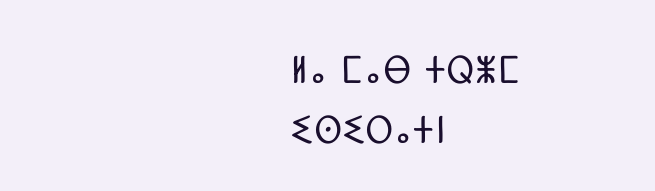ⵍⴰ ⵎⴰⴱ ⵜⵕⵥⵎ ⵉⵙⵉⵔⴰⵜⵏ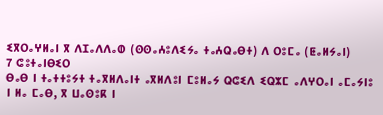ⵉⴳⵔⴰⵖⵍⴰⵏ ⴳ ⴷⵊⴰⴷⴷⴰⵀ (ⵙⵙⴰⵄⵓⴷⵉⵢⴰ ⵜⴰⵄⵕⴰⴱⵜ) ⴷ ⵔⵓⵎⴰ (ⵟⴰⵍⵢⴰⵏ)
7 ⵛⵓⵜⴰⵏⴱⵉⵔ
ⴱⴰⴱ ⵏ ⵜⴰⵜⵜⵓⵢⵜ ⵜⴰⴳⵍⴷⴰⵏⵜ ⴰⴳⵍⴷⵓⵏ ⵎⵓⵍⴰⵢ ⵕⵛⵉⴷ ⵉⵕⵣⵎ ⴰⴷⵖⵔⴰⵏ ⴰⵎⴰⵢⵏⵓ ⵏ ⵍⴰ ⵎⴰⴱ, ⴳ ⵡⴰⵙⵓⴽ ⵏ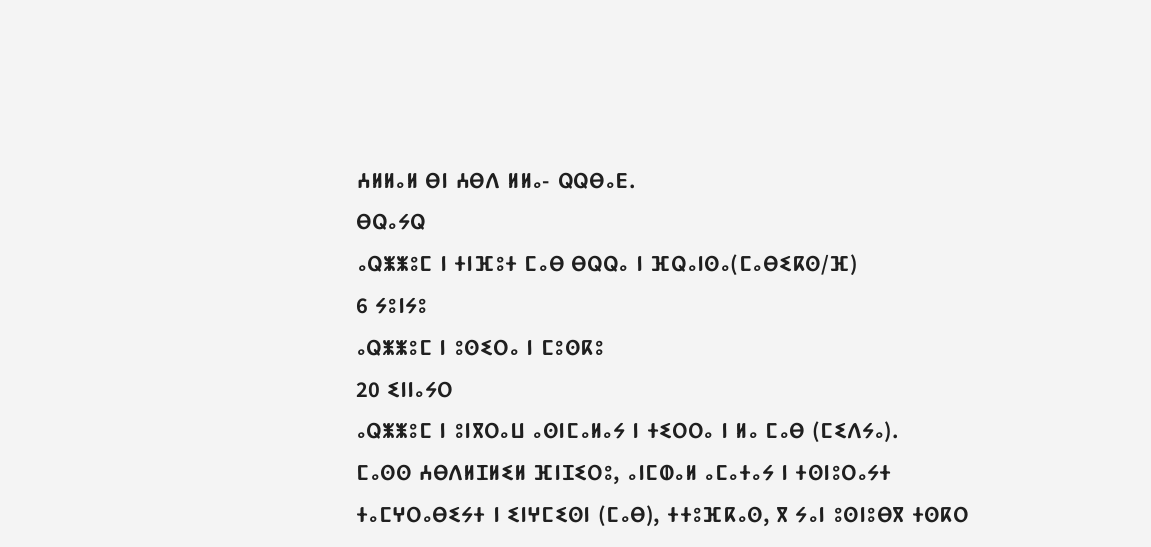ⵄⵍⵍⴰⵍ ⴱⵏ ⵄⴱⴷ ⵍⵍⴰ- ⵕⵕⴱⴰⴹ.
ⴱⵕⴰⵢⵕ
ⴰⵕⵥⵥⵓⵎ ⵏ ⵜⵏⴼⵓⵜ ⵎⴰⴱ ⴱⵕⵕⴰ ⵏ ⴼⵕⴰⵏⵙⴰ(ⵎⴰⴱⵉⴽⵙ/ⴼ)
6 ⵢⵓⵏⵢⵓ
ⴰⵕⵥⵥⵓⵎ ⵏ ⵓⵙⵉⵔⴰ ⵏ ⵎⵓⵙⴽⵓ
20 ⵉⵏⵏⴰⵢⵔ
ⴰⵕⵥⵥⵓⵎ ⵏ ⵓⵏⴳⵔⴰⵡ ⴰⵙⵏⵎⴰⵍⴰⵢ ⵏ ⵜⵉⵔⵔⴰ ⵏ ⵍⴰ ⵎⴰⴱ (ⵎⵉⴷⵢⴰ).
ⵎⴰⵙⵙ ⵄⴱⴷⵍⵊⵍⵉⵍ ⴼⵏⵊⵉⵔⵓ, ⴰⵏⵎⵀⴰⵍ ⴰⵎⴰⵜⴰⵢ ⵏ ⵜⵙⵏⵓⵔⴰⵢⵜ ⵜⴰⵎⵖⵔⴰⴱⵉⵢⵜ ⵏ ⵉⵏⵖⵎⵉⵙⵏ (ⵎⴰⴱ), ⵜⵜⵓⴼⴽⴰⵙ, ⴳ ⵢⴰⵏ ⵓⵙⵏⵓⴱⴳ ⵜⵙⴽⵔ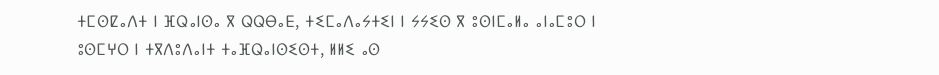ⵜⵎⵙⵇⴰⴷⵜ ⵏ ⴼⵕⴰⵏⵙⴰ ⴳ ⵕⵕⴱⴰⴹ, ⵜⵉⵎⴰⴷⴰⵢⵜⵉⵏ ⵏ ⵢⵢⵉⵙ ⴳ ⵓⵙⵏⵎⴰⵍⴰ ⴰⵏⴰⵎⵓⵔ ⵏ ⵓⵙⵎⵖⵔ ⵏ ⵜⴳⴷⵓⴷⴰⵏⵜ ⵜⴰⴼⵕⴰⵏⵙⵉⵙⵜ, ⵍⵍⵉ ⴰⵙ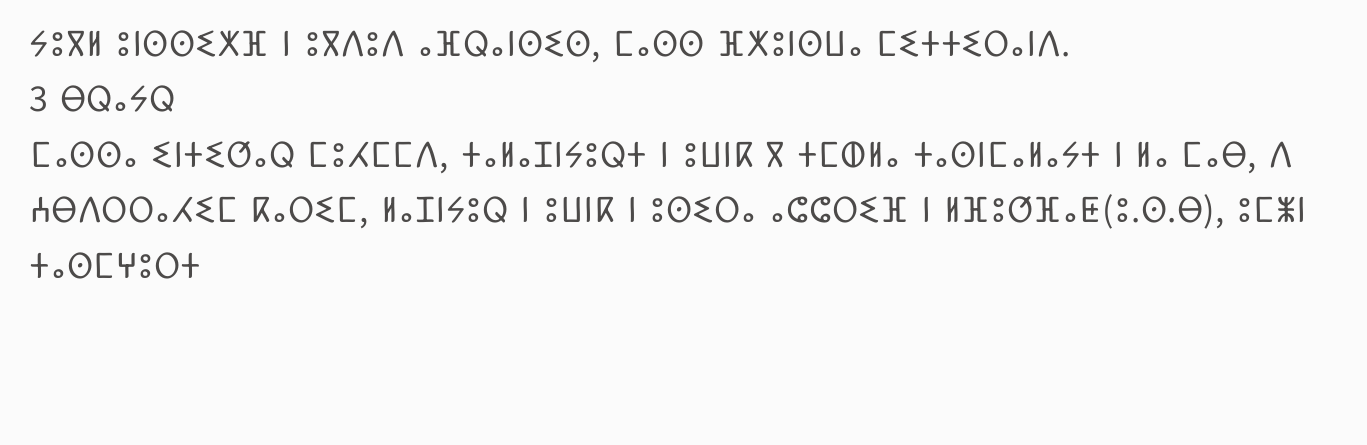ⵢⵓⴳⵍ ⵓⵏⵙⵙⵉⵅⴼ ⵏ ⵓⴳⴷⵓⴷ ⴰⴼⵕⴰⵏⵙⵉⵙ, ⵎⴰⵙⵙ ⴼⵅⵓⵏⵙⵡⴰ ⵎⵉⵜⵜⵉⵔⴰⵏⴷ.
3 ⴱⵕⴰⵢⵕ
ⵎⴰⵙⵙⴰ ⵉⵏⵜⵉⵚⴰⵕ ⵎⵓⵃⵎⵎⴷ, ⵜⴰⵍⴰⵊⵏⵢⵓⵕⵜ ⵏ ⵓⵡⵏⴽ ⴳ ⵜⵎⵀⵍⴰ ⵜⴰⵙⵏⵎⴰⵍⴰⵢⵜ ⵏ ⵍⴰ ⵎⴰⴱ, ⴷ ⵄⴱⴷⵔⵔⴰⵃⵉⵎ ⴽⴰⵔⵉⵎ, ⵍⴰⵊⵏⵢⵓⵕ ⵏ ⵓⵡⵏⴽ ⵏ ⵓⵙⵉⵔⴰ ⴰⵛⵛⵔⵉⴼ ⵏ ⵍⴼⵓⵚⴼⴰⵟ(ⵓ.ⵙ.ⴱ), ⵓⵎⵥⵏ ⵜⴰⵙⵎⵖⵓⵔⵜ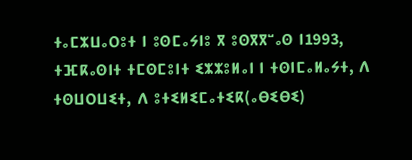ⵜⴰⵎⵣⵡⴰⵔⵓⵜ ⵏ ⵓⵙⵎⴰⵢⵏⵓ ⴳ ⵓⵙⴳⴳⵯⴰⵙ ⵏ1993, ⵜⴼⴽⴰⵙⵏⵜ ⵜⵎⵙⵎⵓⵏⵜ ⵉⵣⵣⵓⵍⴰⵏ ⵏ ⵜⵙⵏⵎⴰⵍⴰⵢⵜ, ⴷ ⵜⵙⵡⵔⵡⵉⵜ, ⴷ ⵓⵜⵉⵍⵉⵎⴰⵜⵉⴽ(ⴰⴱⵉⴱⵉ)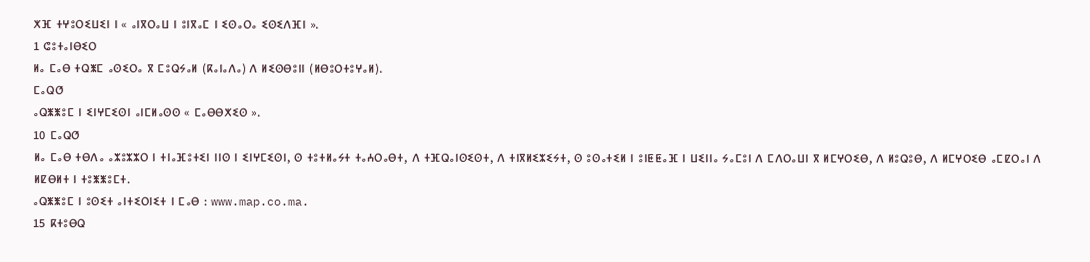ⵅⴼ ⵜⵖⵓⵔⵉⵡⵉⵏ ⵏ « ⴰⵏⴳⵔⴰⵡ ⵏ ⵓⵏⴳⴰⵎ ⵏ ⵉⵙⴰⵔⴰ ⵉⵙⵉⴷⴼⵏ ».
1 ⵛⵓⵜⴰⵏⴱⵉⵔ
ⵍⴰ ⵎⴰⴱ ⵜⵕⵥⵎ ⴰⵙⵉⵔⴰ ⴳ ⵎⵓⵕⵢⴰⵍ (ⴽⴰⵏⴰⴷⴰ) ⴷ ⵍⵉⵙⴱⵓⵏⵏ (ⵍⴱⵓⵔⵜⵓⵖⴰⵍ).
ⵎⴰⵕⵚ
ⴰⵕⵥⵥⵓⵎ ⵏ ⵉⵏⵖⵎⵉⵙⵏ ⴰⵏⵎⵍⴰⵙⵙ « ⵎⴰⴱⴱⵅⵉⵙ ».
10 ⵎⴰⵕⵚ
ⵍⴰ ⵎⴰⴱ ⵜⴱⴷⴰ ⴰⵣⵓⵣⵣⵔ ⵏ ⵜⵏⴰⴼⵓⵜⵉⵏ ⵏⵏⵙ ⵏ ⵉⵏⵖⵎⵉⵙⵏ, ⵙ ⵜⵓⵜⵍⴰⵢⵜ ⵜⴰⵄⵔⴰⴱⵜ, ⴷ ⵜⴼⵕⴰⵏⵙⵉⵙⵜ, ⴷ ⵜⵏⴳⵍⵉⵣⵉⵢⵜ, ⵙ ⵓⵙⴰⵜⵉⵍ ⵏ ⵓⵏⵟⵟⴰⴼ ⵏ ⵡⵉⵏⵏⴰ ⵢⴰⵎⵓⵏ ⴷ ⵎⴷⵔⴰⵡⵏ ⴳ ⵍⵎⵖⵔⵉⴱ, ⴷ ⵍⵓⵕⵓⴱ, ⴷ ⵍⵎⵖⵔⵉⴱ ⴰⵎⵇⵔⴰⵏ ⴷ ⵍⵇⴱⵍⵜ ⵏ ⵜⵓⵥⵥⵓⵎⵜ.
ⴰⵕⵥⵥⵓⵎ ⵏ ⵓⵙⵉⵜ ⴰⵏⵜⵉⵔⵏⵉⵜ ⵏ ⵎⴰⴱ : www.map.co.ma.
15 ⴽⵜⵓⴱⵕ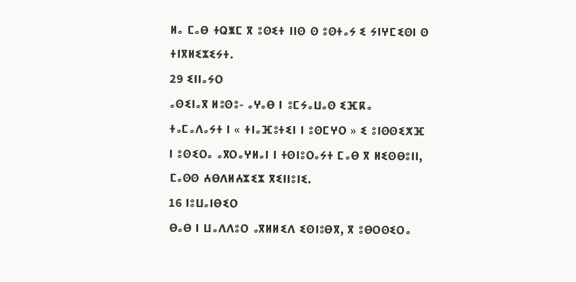ⵍⴰ ⵎⴰⴱ ⵜⵕⵥⵎ ⴳ ⵓⵙⵉⵜ ⵏⵏⵙ ⵙ ⵓⵙⵜⴰⵢ ⵉ ⵢⵏⵖⵎⵉⵙⵏ ⵙ ⵜⵏⴳⵍⵉⵣⵉⵢⵜ.
29 ⵉⵏⵏⴰⵢⵔ
ⴰⵙⵉⵏⴰⴳ ⵍⵓⵙⵓ- ⴰⵖⴰⴱ ⵏ ⵓⵎⵢⴰⵡⴰⵙ ⵉⴼⴽⴰ ⵜⴰⵎⴰⴷⴰⵢⵜ ⵏ « ⵜⵏⴰⴼⵓⵜⵉⵏ ⵏ ⵓⵙⵎⵖⵔ » ⵉ ⵓⵏⵙⵙⵉⵅⴼ ⵏ ⵓⵙⵉⵔⴰ ⴰⴳⵔⴰⵖⵍⴰⵏ ⵏ ⵜⵙⵏⵓⵔⴰⵢⵜ ⵎⴰⴱ ⴳ ⵍⵉⵙⴱⵓⵏⵏ, ⵎⴰⵙⵙ ⵄⴱⴷⵍⵄⵣⵉⵣ ⴳⵉⵏⵏⵓⵏⵉ.
16 ⵏⵓⵡⴰⵏⴱⵉⵔ
ⴱⴰⴱ ⵏ ⵡⴰⴷⴷⵓⵔ ⴰⴳⵍⵍⵉⴷ ⵉⵙⵏⵓⴱⴳ, ⴳ ⵓⴱⵔⵙⵉⵔⴰ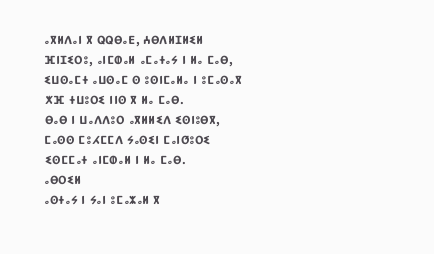ⴰⴳⵍⴷⴰⵏ ⴳ ⵕⵕⴱⴰⴹ, ⵄⴱⴷⵍⵊⵍⵉⵍ ⴼⵏⵊⵉⵔⵓ, ⴰⵏⵎⵀⴰⵍ ⴰⵎⴰⵜⴰⵢ ⵏ ⵍⴰ ⵎⴰⴱ, ⵉⵡⵙⴰⵎⵜ ⴰⵡⵙⴰⵎ ⵙ ⵓⵙⵏⵎⴰⵍⴰ ⵏ ⵓⵎⴰⵙⴰⴳ ⵅⴼ ⵜⵡⵓⵔⵉ ⵏⵏⵙ ⴳ ⵍⴰ ⵎⴰⴱ.
ⴱⴰⴱ ⵏ ⵡⴰⴷⴷⵓⵔ ⴰⴳⵍⵍⵉⴷ ⵉⵙⵏⵓⴱⴳ, ⵎⴰⵙⵙ ⵎⵓⵃⵎⵎⴷ ⵢⴰⵙⵉⵏ ⵎⴰⵏⵚⵓⵔⵉ ⵉⵙⵎⵎⴰⵜ ⴰⵏⵎⵀⴰⵍ ⵏ ⵍⴰ ⵎⴰⴱ.
ⴰⴱⵔⵉⵍ
ⴰⵙⵜⴰⵢ ⵏ ⵢⴰⵏ ⵓⵎⴰⵣⴰⵍ ⴳ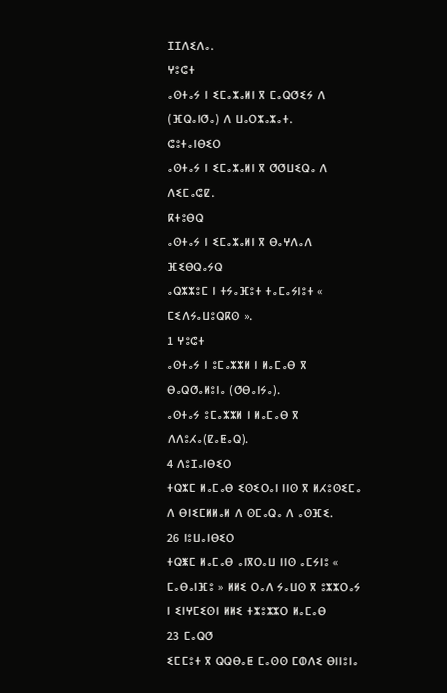ⵊⵊⴷⵉⴷⴰ.
ⵖⵓⵛⵜ
ⴰⵙⵜⴰⵢ ⵏ ⵉⵎⴰⵣⴰⵍⵏ ⴳ ⵎⴰⵕⵚⵉⵢ ⴷ (ⴼⵕⴰⵏⵚⴰ) ⴷ ⵡⴰⵔⵣⴰⵣⴰⵜ.
ⵛⵓⵜⴰⵏⴱⵉⵔ
ⴰⵙⵜⴰⵢ ⵏ ⵉⵎⴰⵣⴰⵍⵏ ⴳ ⵚⵚⵡⵉⵕⴰ ⴷ ⴷⵉⵎⴰⵛⵇ.
ⴽⵜⵓⴱⵕ
ⴰⵙⵜⴰⵢ ⵏ ⵉⵎⴰⵣⴰⵍⵏ ⴳ ⴱⴰⵖⴷⴰⴷ
ⴼⵉⴱⵕⴰⵢⵕ
ⴰⵕⵣⵣⵓⵎ ⵏ ⵜⵢⴰⴼⵓⵜ ⵜⴰⵎⴰⵢⵏⵓⵜ « ⵎⵉⴷⵢⴰⵡⵓⵕⴽⵙ ».
1 ⵖⵓⵛⵜ
ⴰⵙⵜⴰⵢ ⵏ ⵓⵎⴰⵣⵣⵍ ⵏ ⵍⴰⵎⴰⴱ ⴳ ⴱⴰⵕⵚⴰⵍⵓⵏⴰ (ⵚⴱⴰⵏⵢⴰ).
ⴰⵙⵜⴰⵢ ⵓⵎⴰⵣⵣⵍ ⵏ ⵍⴰⵎⴰⴱ ⴳ ⴷⴷⵓⵃⴰ(ⵇⴰⵟⴰⵕ).
4 ⴷⵓⵊⴰⵏⴱⵉⵔ
ⵜⵕⵣⵎ ⵍⴰⵎⴰⴱ ⵉⵙⵉⵔⴰⵏ ⵏⵏⵙ ⴳ ⵍⵃⵓⵙⵉⵎⴰ ⴷ ⴱⵏⵉⵎⵍⵍⴰⵍ ⴷ ⵙⵎⴰⵕⴰ ⴷ ⴰⵙⴼⵉ.
26 ⵏⵓⵡⴰⵏⴱⵉⵔ
ⵜⵕⵥⵎ ⵍⴰⵎⴰⴱ ⴰⵏⴳⵔⴰⵡ ⵏⵏⵙ ⴰⵎⵢⵏⵓ « ⵎⴰⴱⴰⵏⴼⵓ » ⵍⵍⵉ ⵔⴰⴷ ⵢⴰⵡⵙ ⴳ ⵓⵣⵣⵔⴰⵢ ⵏ ⵉⵏⵖⵎⵉⵙⵏ ⵍⵍⵉ ⵜⵣⵓⵣⵣⵔ ⵍⴰⵎⴰⴱ
23 ⵎⴰⵕⵚ
ⵉⵎⵎⵓⵜ ⴳ ⵕⵕⴱⴰⵟ ⵎⴰⵙⵙ ⵎⵀⴷⵉ ⴱⵏⵏⵓⵏⴰ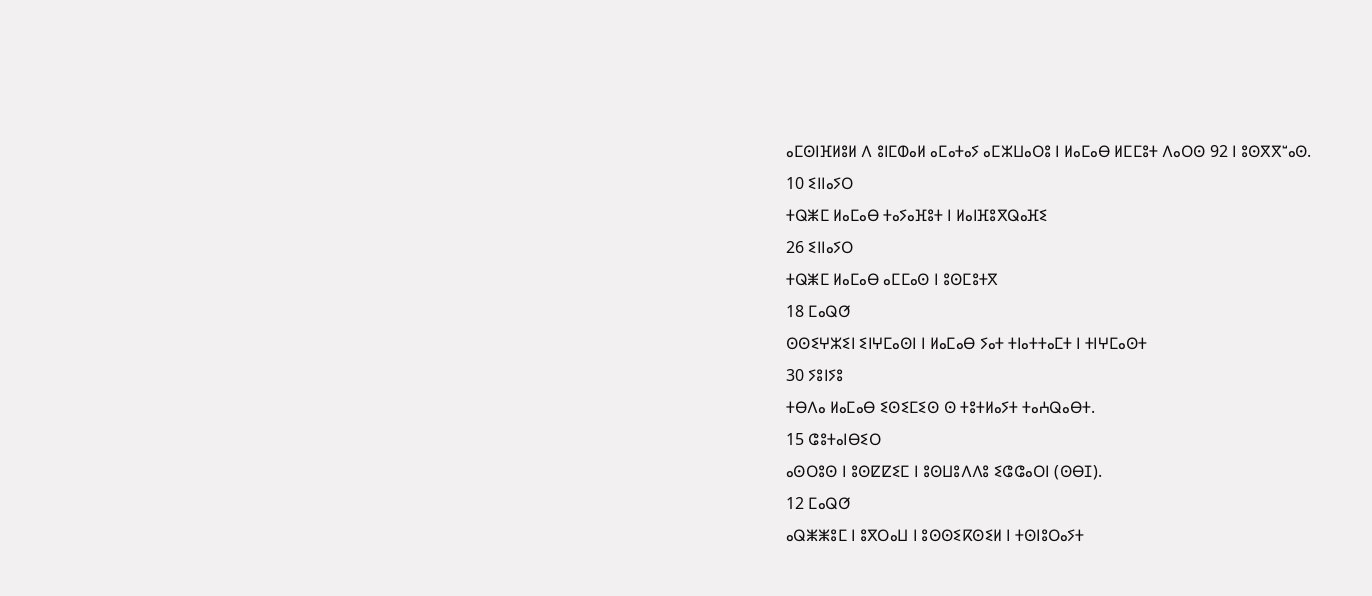ⴰⵎⵙⵏⴼⵍⵓⵍ ⴷ ⵓⵏⵎⵀⴰⵍ ⴰⵎⴰⵜⴰⵢ ⴰⵎⵣⵡⴰⵔⵓ ⵏ ⵍⴰⵎⴰⴱ ⵍⵎⵎⵓⵜ ⴷⴰⵔⵙ 92 ⵏ ⵓⵙⴳⴳⵯⴰⵙ.
10 ⵉⵏⵏⴰⵢⵔ
ⵜⵕⵥⵎ ⵍⴰⵎⴰⴱ ⵜⴰⵢⴰⴼⵓⵜ ⵏ ⵍⴰⵏⴼⵓⴳⵕⴰⴼⵉ
26 ⵉⵏⵏⴰⵢⵔ
ⵜⵕⵥⵎ ⵍⴰⵎⴰⴱ ⴰⵎⵎⴰⵙ ⵏ ⵓⵙⵎⵓⵜⴳ
18 ⵎⴰⵕⵚ
ⵙⵙⵉⵖⵣⵉⵏ ⵉⵏⵖⵎⴰⵙⵏ ⵏ ⵍⴰⵎⴰⴱ ⵢⴰⵜ ⵜⵏⴰⵜⵜⴰⵎⵜ ⵏ ⵜⵏⵖⵎⴰⵙⵜ
30 ⵢⵓⵏⵢⵓ
ⵜⴱⴷⴰ ⵍⴰⵎⴰⴱ ⵉⵙⵉⵎⵉⵙ ⵙ ⵜⵓⵜⵍⴰⵢⵜ ⵜⴰⵄⵕⴰⴱⵜ.
15 ⵛⵓⵜⴰⵏⴱⵉⵔ
ⴰⵙⵔⵓⵙ ⵏ ⵓⵙⵇⵇⵉⵎ ⵏ ⵓⵙⵡⵓⴷⴷⵓ ⵉⵛⵛⴰⵔⵏ (ⵙⴱⵊ).
12 ⵎⴰⵕⵚ
ⴰⵕⵥⵥⵓⵎ ⵏ ⵓⴳⵔⴰⵡ ⵏ ⵓⵙⵙⵉⴽⵙⵉⵍ ⵏ ⵜⵙⵏⵓⵔⴰⵢⵜ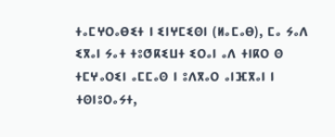ⵜⴰⵎⵖⵔⴰⴱⵉⵜ ⵏ ⵉⵏⵖⵎⵉⵙⵏ (ⵍⴰⵎⴰⴱ), ⵎⴰ ⵢⴰⴷ ⵉⴳⴰⵏ ⵢⴰⵜ ⵜⵓⵚⴽⵉⵡⵜ ⵉⵔⴰⵏ ⴰⴷ ⵜⵏⴽⵔ ⵙ ⵜⵎⵖⴰⵔⵉⵏ ⴰⵎⵎⴰⵙ ⵏ ⵓⴷⴳⴰⵔ ⴰⵏⴼⴳⴰⵏ ⵏ ⵜⵙⵏⵓⵔⴰⵢⵜ,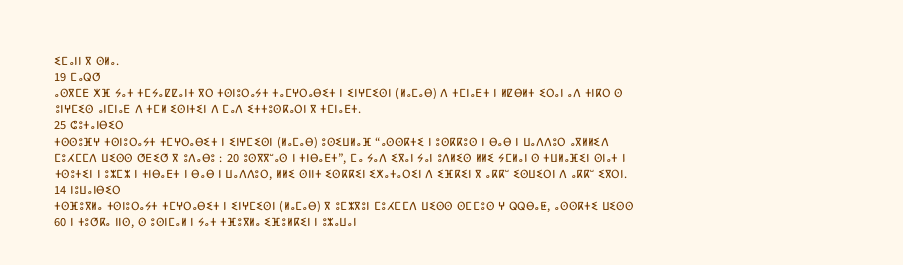ⵉⵎⴰⵏⵏ ⴳ ⵙⵍⴰ.
19 ⵎⴰⵕⵚ
ⴰⵙⴳⵎⴹ ⵅⴼ ⵢⴰⵜ ⵜⵎⵢⴰⵇⵇⴰⵏⵜ ⴳⵔ ⵜⵙⵏⵓⵔⴰⵢⵜ ⵜⴰⵎⵖⵔⴰⴱⵉⵜ ⵏ ⵉⵏⵖⵎⵉⵙⵏ (ⵍⴰⵎⴰⴱ) ⴷ ⵜⵎⵏⴰⴹⵜ ⵏ ⵍⵇⴱⵍⵜ ⵉⵔⴰⵏ ⴰⴷ ⵜⵏⴽⵔ ⵙ ⵓⵏⵖⵎⵉⵙ ⴰⵏⵎⵏⴰⴹ ⴷ ⵜⵎⵍ ⵉⵙⵏⵜⵉⵏ ⴷ ⵎⴰⴷ ⵉⵜⵜⵓⵙⴽⴰⵔⵏ ⴳ ⵜⵎⵏⴰⴹⵜ.
25 ⵛⵓⵜⴰⵏⴱⵉⵔ
ⵜⵙⵙⵓⴼⵖ ⵜⵙⵏⵓⵔⴰⵢⵜ ⵜⵎⵖⵔⴰⴱⵉⵜ ⵏ ⵉⵏⵖⵎⵉⵙⵏ (ⵍⴰⵎⴰⴱ) ⵓⵙⵉⵡⵍⴰⴼ “ⴰⵙⵙⴽⵜⵉ ⵏ ⵓⵙⴽⴽⵓⵙ ⵏ ⴱⴰⴱ ⵏ ⵡⴰⴷⴷⵓⵔ ⴰⴳⵍⵍⵉⴷ ⵎⵓⵃⵎⵎⴷ ⵡⵉⵙⵙ ⵚⴹⵉⵚ ⴳ ⵓⴷⴰⴱⵓ : 20 ⵓⵙⴳⴳⵯⴰⵙ ⵏ ⵜⵏⴱⴰⴹⵜ”, ⵎⴰ ⵢⴰⴷ ⵉⴳⴰⵏ ⵢⴰⵏ ⵓⴷⵍⵉⵙ ⵍⵍⵉ ⵢⵎⵍⴰⵏ ⵙ ⵜⵡⵍⴰⴼⵉⵏ ⵙⵏⴰⵜ ⵏ ⵜⵙⵓⵜⵉⵏ ⵏ ⵓⵣⵎⵣ ⵏ ⵜⵏⴱⴰⴹⵜ ⵏ ⴱⴰⴱ ⵏ ⵡⴰⴷⴷⵓⵔ, ⵍⵍⵉ ⵙⵏⵏⵜ ⵉⵙⴽⴽⵉⵏ ⵉⵅⴰⵜⴰⵔⵉⵏ ⴷ ⵉⴼⴽⵉⵏ ⴳ ⴰⴽⴽⵯ ⵉⵙⵡⵉⵔⵏ ⴷ ⴰⴽⴽⵯ ⵉⴳⵔⵏ.
14 ⵏⵓⵡⴰⵏⴱⵉⵔ
ⵜⵙⴼⵓⴳⵍⴰ ⵜⵙⵏⵓⵔⴰⵢⵜ ⵜⵎⵖⵔⴰⴱⵉⵜ ⵏ ⵉⵏⵖⵎⵉⵙⵏ (ⵍⴰⵎⴰⴱ) ⴳ ⵓⵎⵣⴳⵓⵏ ⵎⵓⵃⵎⵎⴷ ⵡⵉⵙⵙ ⵙⵎⵎⵓⵙ ⵖ ⵕⵕⴱⴰⵟ, ⴰⵙⵙⴽⵜⵉ ⵡⵉⵙⵙ 60 ⵏ ⵜⵓⵚⴽⴰ ⵏⵏⵙ, ⵙ ⵓⵙⵏⵎⴰⵍ ⵏ ⵢⴰⵜ ⵜⴼⵓⴳⵍⴰ ⵉⴼⵓⵍⴽⵉⵏ ⵏ ⵓⵣⴰⵡⴰⵏ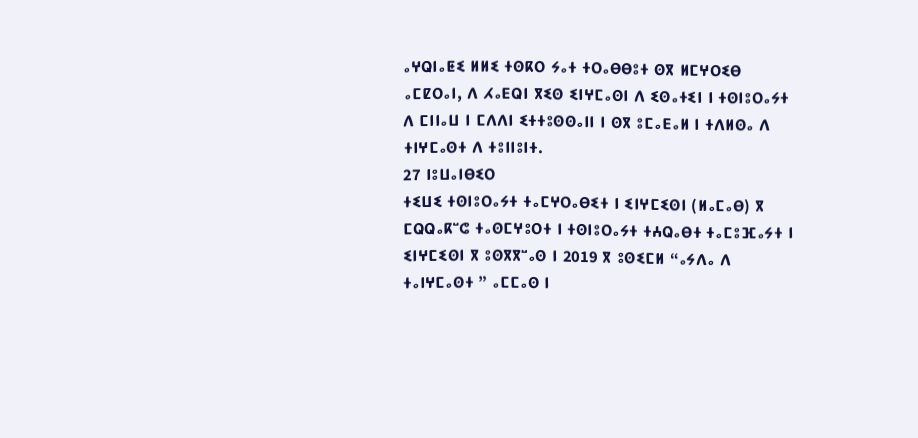ⴰⵖⵕⵏⴰⵟⵉ ⵍⵍⵉ ⵜⵙⴽⵔ ⵢⴰⵜ ⵜⵔⴰⴱⴱⵓⵜ ⵙⴳ ⵍⵎⵖⵔⵉⴱ ⴰⵎⵇⵔⴰⵏ, ⴷ ⵃⴰⴹⵕⵏ ⴳⵉⵙ ⵉⵏⵖⵎⴰⵙⵏ ⴷ ⵉⵙⴰⵜⵉⵏ ⵏ ⵜⵙⵏⵓⵔⴰⵢⵜ ⴷ ⵎⵏⵏⴰⵡ ⵏ ⵎⴷⴷⵏ ⵉⵜⵜⵓⵙⵙⴰⵏⵏ ⵏ ⵙⴳ ⵓⵎⴰⴹⴰⵍ ⵏ ⵜⴷⵍⵙⴰ ⴷ ⵜⵏⵖⵎⴰⵙⵜ ⴷ ⵜⵓⵏⵏⵓⵏⵜ.
27 ⵏⵓⵡⴰⵏⴱⵉⵔ
ⵜⵉⵡⵉ ⵜⵙⵏⵓⵔⴰⵢⵜ ⵜⴰⵎⵖⵔⴰⴱⵉⵜ ⵏ ⵉⵏⵖⵎⵉⵙⵏ (ⵍⴰⵎⴰⴱ) ⴳ ⵎⵕⵕⴰⴽⵯⵛ ⵜⴰⵙⵎⵖⵓⵔⵜ ⵏ ⵜⵙⵏⵓⵔⴰⵢⵜ ⵜⵄⵕⴰⴱⵜ ⵜⴰⵎⵓⴼⴰⵢⵜ ⵏ ⵉⵏⵖⵎⵉⵙⵏ ⴳ ⵓⵙⴳⴳⵯⴰⵙ ⵏ 2019 ⴳ ⵓⵙⵉⵎⵍ “ⴰⵢⴷⴰ ⴷ ⵜⴰⵏⵖⵎⴰⵙⵜ ” ⴰⵎⵎⴰⵙ ⵏ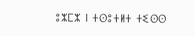ⵓⵣⵎⵣ ⵏ ⵜⵙⵓⵜⵍⵜ ⵜⵉⵙⵙ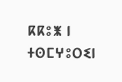ⴽⴽⵓⵥ ⵏ ⵜⵙⵎⵖⵓⵔⵉⵏ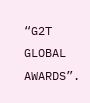“G2T GLOBAL AWARDS”.